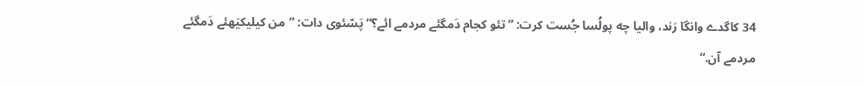34 کاگدے وانگا رَند، والیا چه پولُسا جُست کرت: ”تئو کجام دَمگئے مردمے ائے؟“ پَسّئوی دات: ”من کیلیکیَهئے دَمگئے مردمے آن.“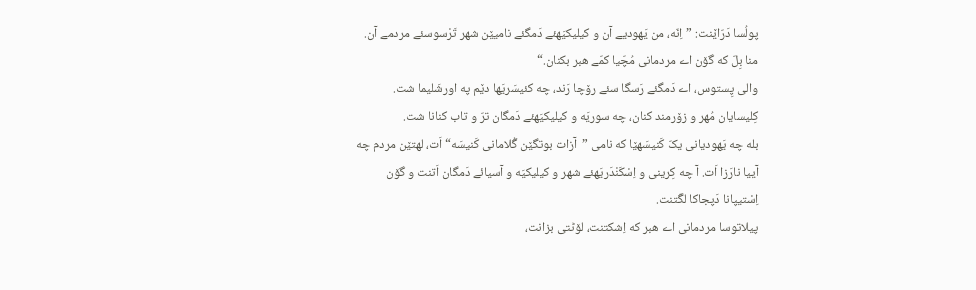پولُسا دَرّاێنت: ”اِنّه، من یَهودیے آن و کیلیکیَهئے دَمگئے نامیێن شهر تَرْسوسئے مردمے آن. منا بِلّ که گۆن اے مردمانی مُچّیا کمّے هبر بکنان.“
والی پِستوس، اے دَمگئے رَسگا سئے رۆچا رَند، چه کئیسَریَها دێم په اورشَلیما شت.
کِلیسایان مُهر و زۆرمند کنان، چه سوریَه و کیلیکیَهئے دَمگان ترّ و تاب کنانا شت.
بله چه یَهودیانی یکّ کَنیسَهێا که نامی ”آزات بوتگێن گُلامانی کَنیسَه“ اَت، لهتێن مردم چه آییا نارَزا اَت. آ چه کِرینی و اِسْکَنْدَریَهئے شهر و کیلیکیَه و آسیائے دَمگان اَتنت و گۆن اِسْتیپانا دَپجاکا لگّتنت.
پیلاتوسا مردمانی اے هبر که اِشکتنت، لۆٹتی بزانت،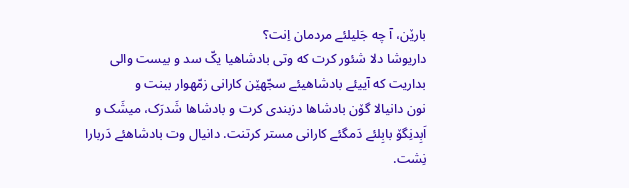بارێن، آ چه جَلیلئے مردمان اِنت؟
داریوشا دلا شئور کرت که وتی بادشاهیا یکّ سد و بیست والی بداریت که آییئے بادشاهیئے سجّهێن کارانی زمّهوار ببنت و
نون دانیالا گۆن بادشاها دزبندی کرت و بادشاها شَدرَک، میشَک و اَبِدنِگۆ بابِلئے دَمگئے کارانی مستر کرتنت. دانیال وت بادشاهئے دَربارا نِشت.